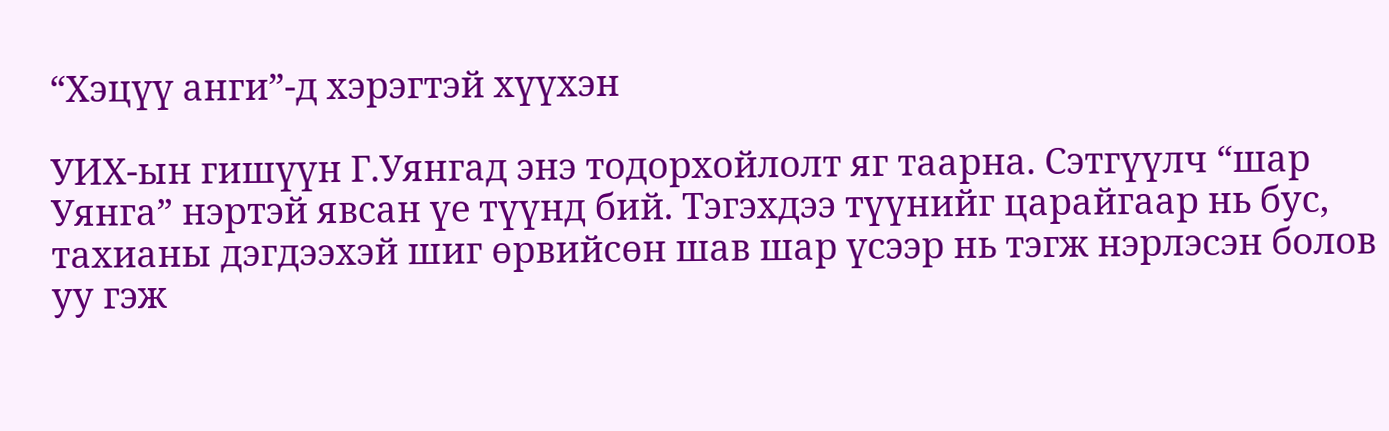“Хэцүү анги”-д хэрэгтэй хүүхэн

УИХ-ын гишүүн Г.Уянгад энэ тодорхойлолт яг таарна. Сэтгүүлч “шар Уянга” нэртэй явсан үе түүнд бий. Тэгэхдээ түүнийг царайгаар нь бус, тахианы дэгдээхэй шиг өрвийсөн шав шар үсээр нь тэгж нэрлэсэн болов уу гэж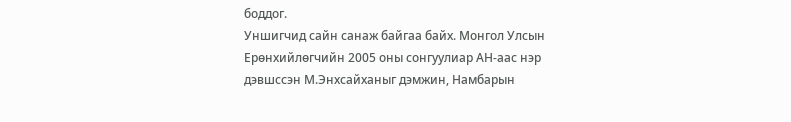боддог.
Уншигчид сайн санаж байгаа байх. Монгол Улсын Ерөнхийлөгчийн 2005 оны сонгуулиар АН-аас нэр дэвшссэн М.Энхсайханыг дэмжин, Намбарын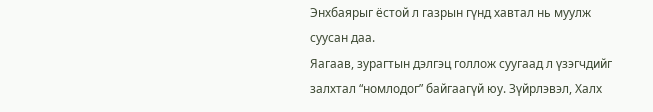Энхбаярыг ёстой л газрын гүнд хавтал нь муулж суусан даа.
Яагаав, зурагтын дэлгэц голлож суугаад л үзэгчдийг залхтал “номлодог” байгаагүй юу. Зүйрлэвэл, Халх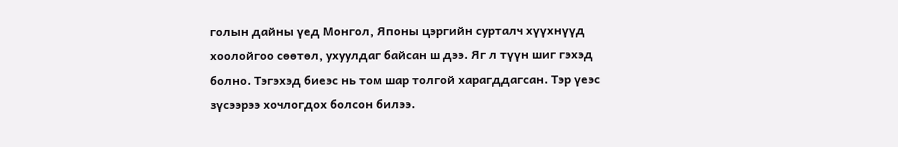голын дайны үед Монгол, Японы цэргийн сурталч хүүхнүүд хоолойгоо сөөтөл, ухуулдаг байсан ш дээ. Яг л түүн шиг гэхэд болно. Тэгэхэд биеэс нь том шар толгой харагддагсан. Тэр үеэс зүсээрээ хочлогдох болсон билээ.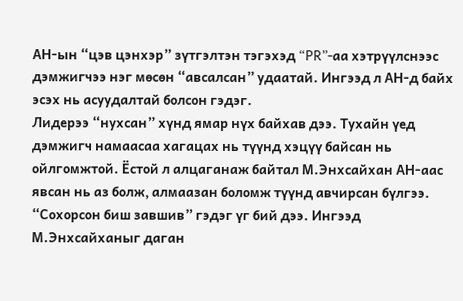АН-ын “цэв цэнхэр” зүтгэлтэн тэгэхэд “PR”-аа хэтрүүлснээс дэмжигчээ нэг мөсөн “авсалсан” удаатай. Ингээд л АН-д байх эсэх нь асуудалтай болсон гэдэг.
Лидерээ “нухсан” хүнд ямар нүх байхав дээ. Тухайн үед дэмжигч намаасаа хагацах нь түүнд хэцүү байсан нь ойлгомжтой. Ёстой л алцаганаж байтал М.Энхсайхан АН-аас явсан нь аз болж, алмаазан боломж түүнд авчирсан бүлгээ.
“Сохорсон биш завшив” гэдэг үг бий дээ. Ингээд М.Энхсайханыг даган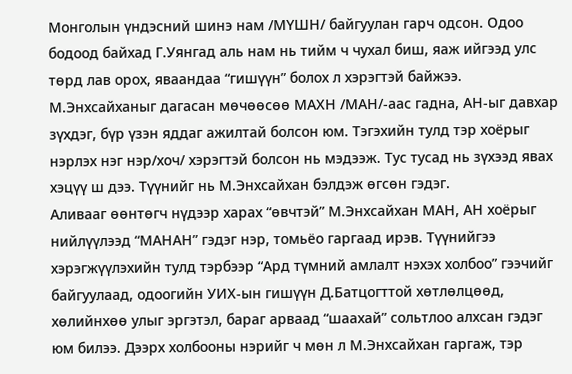Монголын үндэсний шинэ нам /МҮШН/ байгуулан гарч одсон. Одоо бодоод байхад Г.Уянгад аль нам нь тийм ч чухал биш, яаж ийгээд улс төрд лав орох, яваандаа “гишүүн” болох л хэрэгтэй байжээ. М.Энхсайханыг дагасан мөчөөсөө МАХН /МАН/-аас гадна, АН-ыг давхар зүхдэг, бүр үзэн яддаг ажилтай болсон юм. Тэгэхийн тулд тэр хоёрыг нэрлэх нэг нэр/хоч/ хэрэгтэй болсон нь мэдээж. Тус тусад нь зүхээд явах хэцүү ш дээ. Түүнийг нь М.Энхсайхан бэлдэж өгсөн гэдэг.
Аливааг өөнтөгч нүдээр харах “өвчтэй” М.Энхсайхан МАН, АН хоёрыг нийлүүлээд “МАНАН” гэдэг нэр, томьёо гаргаад ирэв. Түүнийгээ хэрэгжүүлэхийн тулд тэрбээр “Ард түмний амлалт нэхэх холбоо” гээчийг байгуулаад, одоогийн УИХ-ын гишүүн Д.Батцогттой хөтлөлцөөд, хөлийнхөө улыг эргэтэл, бараг арваад “шаахай” сольтлоо алхсан гэдэг юм билээ. Дээрх холбооны нэрийг ч мөн л М.Энхсайхан гаргаж, тэр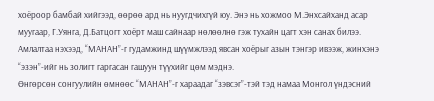хоёроор бамбай хийгээд, өөрөө ард нь нуугдчихгүй юу. Энэ нь хожмоо М.Энхсайханд асар муугаар, Г.Уянга, Д.Батцогт хоёрт маш сайнаар нөлөөлнө гэж тухайн цагт хэн санах билээ. Амлалтаа нэхээд, “МАНАН”-г гудамжинд шүүмжлээд явсан хоёрыг азын тэнгэр ивээж, жинхэнэ “эзэн”-ийг нь золигт гаргасан гашуун түүхийг цөм мэднэ.
Өнгөрсөн сонгуулийн өмнөөс “МАНАН”-г хараадаг “зэвсэг”-тэй тэд намаа Монгол үндэсний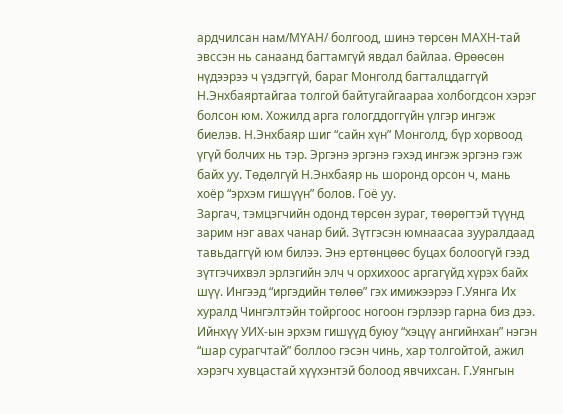ардчилсан нам/МҮАН/ болгоод, шинэ төрсөн МАХН-тай эвссэн нь санаанд багтамгүй явдал байлаа. Өрөөсөн нүдээрээ ч үздэггүй, бараг Монголд багталцдаггүй Н.Энхбаяртайгаа толгой байтугайгаараа холбогдсон хэрэг болсон юм. Хожилд арга гологддоггүйн үлгэр ингэж биелэв. Н.Энхбаяр шиг “сайн хүн” Монголд, бүр хорвоод үгүй болчих нь тэр. Эргэнэ эргэнэ гэхэд ингэж эргэнэ гэж байх уу. Төдөлгүй Н.Энхбаяр нь шоронд орсон ч, мань хоёр “эрхэм гишүүн” болов. Гоё уу.
Заргач, тэмцэгчийн одонд төрсөн зураг, төөрөгтэй түүнд зарим нэг авах чанар бий. Зүтгэсэн юмнаасаа зууралдаад тавьдаггүй юм билээ. Энэ ертөнцөөс буцах болоогүй гээд зүтгэчихвэл эрлэгийн элч ч орхихоос аргагүйд хүрэх байх шүү. Ингээд “иргэдийн төлөө” гэх имижээрээ Г.Уянга Их хуралд Чингэлтэйн тойргоос ногоон гэрлээр гарна биз дээ. Ийнхүү УИХ-ын эрхэм гишүүд буюу “хэцүү ангийнхан” нэгэн “шар сурагчтай” боллоо гэсэн чинь, хар толгойтой, ажил хэрэгч хувцастай хүүхэнтэй болоод явчихсан. Г.Уянгын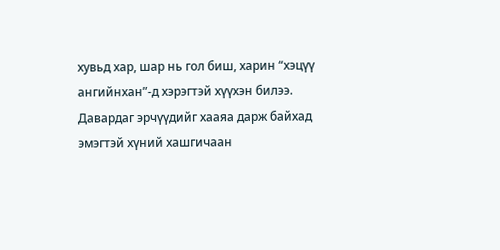хувьд хар, шар нь гол биш, харин “хэцүү ангийнхан”-д хэрэгтэй хүүхэн билээ. Давардаг эрчүүдийг хааяа дарж байхад эмэгтэй хүний хашгичаан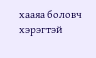хааяа боловч хэрэгтэй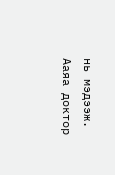нь мэдээж.
Ааяа доктор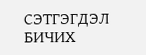СЭТГЭГДЭЛ БИЧИХ